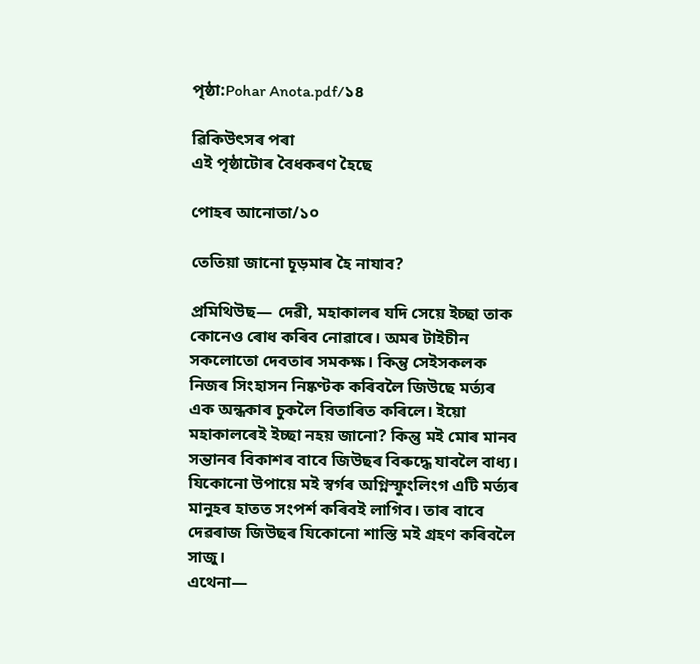পৃষ্ঠা:Pohar Anota.pdf/১৪

ৱিকিউৎসৰ পৰা
এই পৃষ্ঠাটোৰ বৈধকৰণ হৈছে

পোহৰ আনোতা/১০

তেতিয়া জানো চূড়মাৰ হৈ নাযাব?

প্ৰমিথিউছ— দেৱী, মহাকালৰ যদি সেয়ে ইচ্ছা তাক কোনেও ৰোধ কৰিব নোৱাৰে। অমৰ টাইচীন সকলোতো দেবতাৰ সমকক্ষ। কিন্তু সেইসকলক নিজৰ সিংহাসন নিষ্কণ্টক কৰিবলৈ জিউছে মৰ্ত্যৰ এক অন্ধকাৰ চুকলৈ বিতাৰিত কৰিলে। ইয়ো মহাকালৰেই ইচ্ছা নহয় জানো? কিন্তু মই মোৰ মানব সন্তানৰ বিকাশৰ বাবে জিউছৰ বিৰুদ্ধে যাবলৈ বাধ্য। যিকোনো উপায়ে মই স্বৰ্গৰ অগ্নিস্ফুংলিংগ এটি মৰ্ত্যৰ মানুহৰ হাতত সংপৰ্শ কৰিবই লাগিব। তাৰ বাবে দেৱৰাজ জিউছৰ যিকোনো শাস্তি মই গ্ৰহণ কৰিবলৈ সাজু।
এথেনা—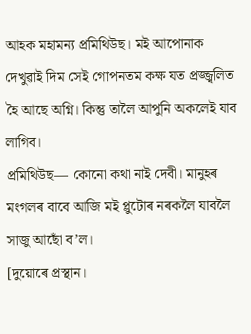আহক মহামন্য প্ৰমিথিউছ। মই আপোনাক দেখুৱাই দিম সেই গোপনতম কক্ষ যত প্ৰজ্জ্বলিত হৈ আছে অগ্নি। কিন্তু তালৈ আপুনি অকলেই যাব লাগিব।
প্ৰমিথিউছ— কোনো কথা নাই দেবী। মানুহৰ মংগলৰ বাবে আজি মই প্লুটোৰ নৰকলৈ যাবলৈ সাজু আছোঁ ব’ল।
[দুয়োৰে প্ৰস্থান।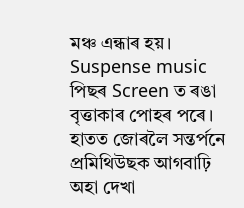মঞ্চ এন্ধাৰ হয়। Suspense music পিছৰ Screen ত ৰঙা বৃত্তাকাৰ পোহৰ পৰে। হাতত জোৰলৈ সন্তৰ্পনে প্ৰমিথিউছক আগবাঢ়ি অহা দেখা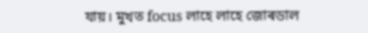যায়। মুখত focus লাহে লাহে জোৰডাল